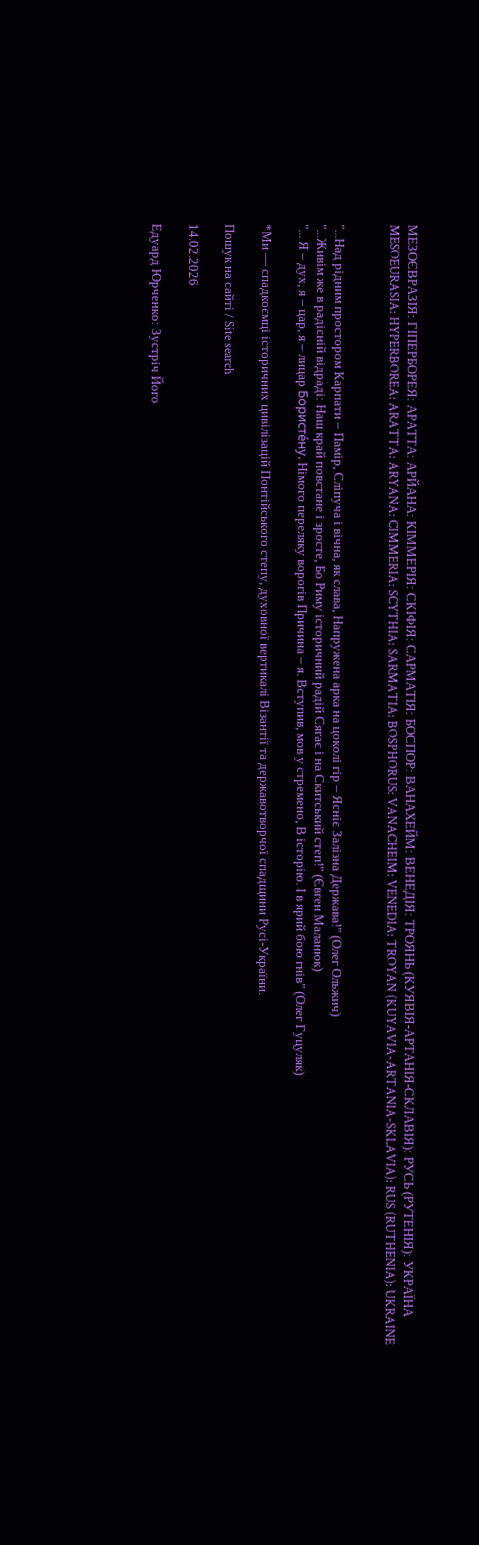МЕЗОЄВРАЗІЯ: ГІПЕРБОРЕЯ: АРАТТА: АРЙАНА: КІММЕРІЯ: СКІФІЯ: САРМАТІЯ: БОСПОР: ВАНАХЕЙМ: ВЕНЕДІЯ: ТРОЯНЬ (КУЯВІЯ-АРТАНІЯ-СКЛАВІЯ): РУСЬ (РУТЕНІЯ): УКРАЇНА
MESOEURASIA: HYPERBOREA: ARATTA: ARYANA: CIMMERIA: SCYTHIA: SARMATIA: BOSPHORUS: VANACHEIM: VENEDIA: TROYAN (KUYAVIA-ARTANIA-SKLAVIA): RUS (RUTHENIA): UKRAINE


"...Над рідним простором Карпати – Памір, Сліпуча і вічна, як слава, Напружена арка на цоколі гір – Ясніє Залізна Держава!" (Олег Ольжич)
"...Живім же в радісній відраді: Наш край повстане і зросте, Бо Риму історичний радій Сягає і на Скитський степ!" (Євген Маланюк)
"... Я – дух, я – цар, я – лицар Бористе́ну. Німого переляку ворогів Причина – я. Вступив, мов у стремено, В історію. І в ярий бою гнів" (Олег Гуцуляк)

*Ми — спадкоємці історичних цивілізацій Понтійського степу, духовної вертикалі Візантії та державотворчої спадщини Русі-України.

Пошук на сайті / Site search

14.02.2026

Едуард Юрченко: Зустріч Його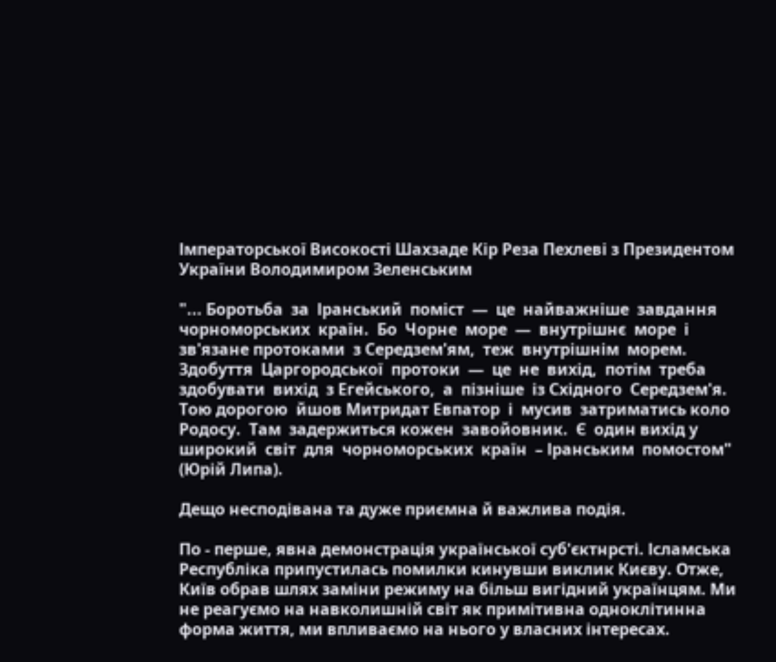Імператорської Високості Шахзаде Кір Реза Пехлеві з Президентом України Володимиром Зеленським

"... Боротьба  за  Іранський  поміст  —  це  найважніше  завдання  чорноморських  країн.  Бо  Чорне  море  —  внутрішнє  море  і  зв'язане протоками  з Середзем'ям,  теж  внутрішнім  морем.  Здобуття  Царгородської  протоки  —  це  не  вихід,  потім  треба  здобувати  вихід  з Егейського,  а  пізніше  із Східного  Середзем'я.  Тою дорогою  йшов Митридат Евпатор  і  мусив  затриматись коло  Родосу.  Там  задержиться кожен  завойовник.  Є  один вихід у  широкий  світ  для  чорноморських  країн  – Іранським  помостом" (Юрій Липа).

Дещо несподівана та дуже приємна й важлива подія.

По - перше, явна демонстрація української суб'єктнрсті. Ісламська Республіка припустилась помилки кинувши виклик Києву. Отже, Київ обрав шлях заміни режиму на більш вигідний українцям. Ми не реагуємо на навколишній світ як примітивна одноклітинна форма життя, ми впливаємо на нього у власних інтересах.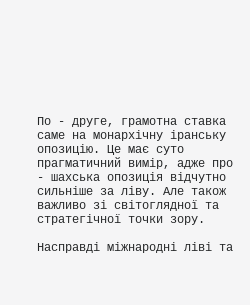По - друге, грамотна ставка саме на монархічну іранську опозицію. Це має суто прагматичний вимір, адже про - шахська опозиція відчутно сильніше за ліву. Але також важливо зі світоглядної та стратегічної точки зору.

Насправді міжнародні ліві та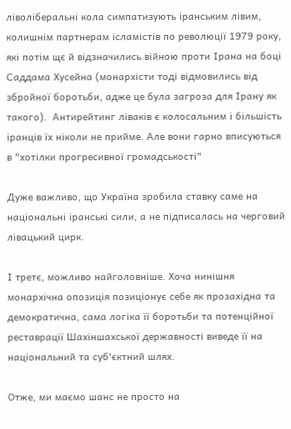ліволіберальні кола симпатизують іранським лівим, колишнім партнерам ісламістів по революції 1979 року, які потім щє й відзначились війною проти Ірана на боці Саддама Хусейна (монархісти тоді відмовились від збройної боротьби, адже це була загроза для Ірану як такого).  Антирейтинг ліваків є колосальним і більшість іранців їх ніколи не прийме. Але вони гарно вписуються в "хотілки прогресивної громадськості"

Дуже важливо, що Україна зробила ставку саме на національні іранські сили, а не підписалась на черговий лівацький цирк.

І третє, можливо найголовніше. Хоча нинішня монархічна опозиція позиціонує себе як прозахідна та демократична, сама логіка її боротьби та потенційної реставрації Шахіншахської державності виведе її на національний та суб'єктний шлях.

Отже, ми маємо шанс не просто на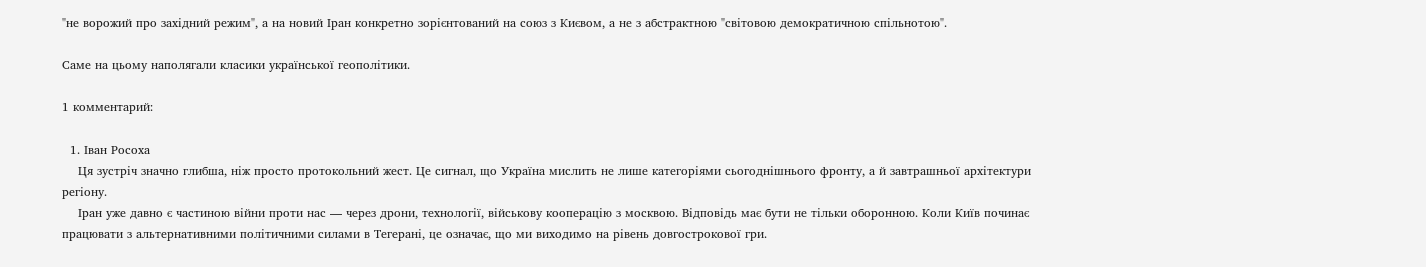"не ворожий про західний режим", а на новий Іран конкретно зорієнтований на союз з Києвом, а не з абстрактною "світовою демократичною спільнотою".

Саме на цьому наполягали класики української геополітики.

1 комментарий:

  1. Іван Росоха
    Ця зустріч значно глибша, ніж просто протокольний жест. Це сигнал, що Україна мислить не лише категоріями сьогоднішнього фронту, а й завтрашньої архітектури регіону.
    Іран уже давно є частиною війни проти нас — через дрони, технології, військову кооперацію з москвою. Відповідь має бути не тільки оборонною. Коли Київ починає працювати з альтернативними політичними силами в Тегерані, це означає, що ми виходимо на рівень довгострокової гри.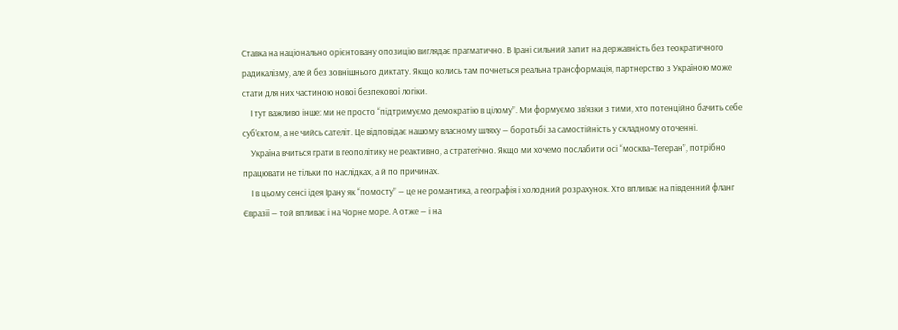Ставка на національно орієнтовану опозицію виглядає прагматично. В Ірані сильний запит на державність без теократичного радикалізму, але й без зовнішнього диктату. Якщо колись там почнеться реальна трансформація, партнерство з Україною може стати для них частиною нової безпекової логіки.
    І тут важливо інше: ми не просто “підтримуємо демократію в цілому”. Ми формуємо зв’язки з тими, хто потенційно бачить себе суб’єктом, а не чийсь сателіт. Це відповідає нашому власному шляху — боротьбі за самостійність у складному оточенні.
    Україна вчиться грати в геополітику не реактивно, а стратегічно. Якщо ми хочемо послабити осі “москва–Тегеран”, потрібно працювати не тільки по наслідках, а й по причинах.
    І в цьому сенсі ідея Ірану як “помосту” — це не романтика, а географія і холодний розрахунок. Хто впливає на південний фланг Євразії — той впливає і на Чорне море. А отже — і на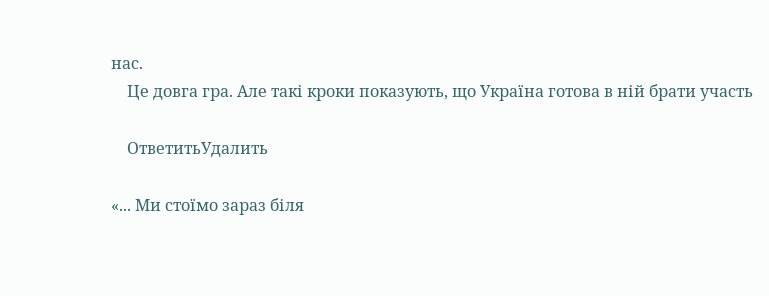нас.
    Це довга гра. Але такі кроки показують, що Україна готова в ній брати участь

    ОтветитьУдалить

«... Ми стоїмо зараз біля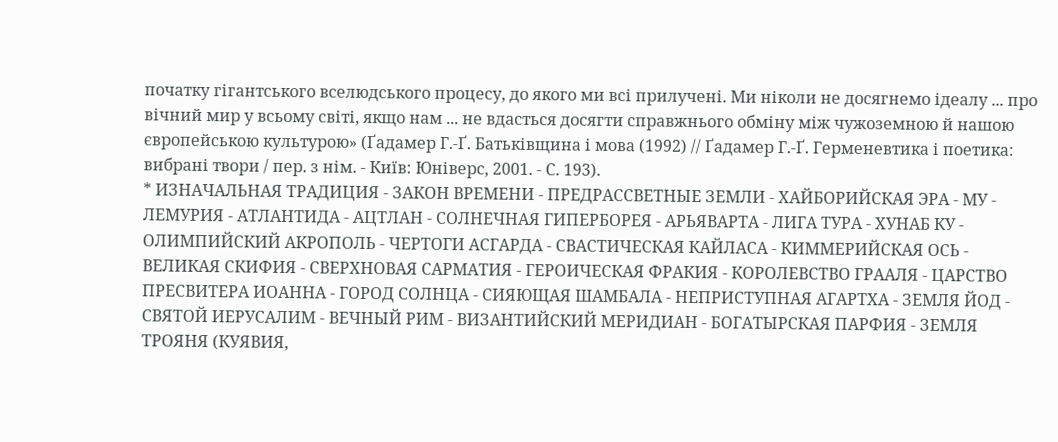початку гігантського вселюдського процесу, до якого ми всі прилучені. Ми ніколи не досягнемо ідеалу ... про вічний мир у всьому світі, якщо нам ... не вдасться досягти справжнього обміну між чужоземною й нашою європейською культурою» (Ґадамер Г.-Ґ. Батьківщина і мова (1992) // Ґадамер Г.-Ґ. Герменевтика і поетика: вибрані твори / пер. з нім. - Київ: Юніверс, 2001. - С. 193).
* ИЗНАЧАЛЬНАЯ ТРАДИЦИЯ - ЗАКОН ВРЕМЕНИ - ПРЕДРАССВЕТНЫЕ ЗЕМЛИ - ХАЙБОРИЙСКАЯ ЭРА - МУ - ЛЕМУРИЯ - АТЛАНТИДА - АЦТЛАН - СОЛНЕЧНАЯ ГИПЕРБОРЕЯ - АРЬЯВАРТА - ЛИГА ТУРА - ХУНАБ КУ - ОЛИМПИЙСКИЙ АКРОПОЛЬ - ЧЕРТОГИ АСГАРДА - СВАСТИЧЕСКАЯ КАЙЛАСА - КИММЕРИЙСКАЯ ОСЬ - ВЕЛИКАЯ СКИФИЯ - СВЕРХНОВАЯ САРМАТИЯ - ГЕРОИЧЕСКАЯ ФРАКИЯ - КОРОЛЕВСТВО ГРААЛЯ - ЦАРСТВО ПРЕСВИТЕРА ИОАННА - ГОРОД СОЛНЦА - СИЯЮЩАЯ ШАМБАЛА - НЕПРИСТУПНАЯ АГАРТХА - ЗЕМЛЯ ЙОД - СВЯТОЙ ИЕРУСАЛИМ - ВЕЧНЫЙ РИМ - ВИЗАНТИЙСКИЙ МЕРИДИАН - БОГАТЫРСКАЯ ПАРФИЯ - ЗЕМЛЯ ТРОЯНЯ (КУЯВИЯ,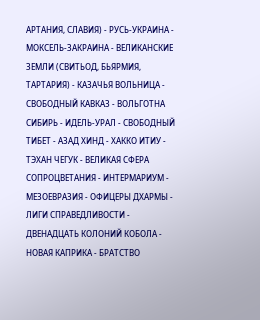АРТАНИЯ, СЛАВИЯ) - РУСЬ-УКРАИНА - МОКСЕЛЬ-ЗАКРАИНА - ВЕЛИКАНСКИЕ ЗЕМЛИ (СВИТЬОД, БЬЯРМИЯ, ТАРТАРИЯ) - КАЗАЧЬЯ ВОЛЬНИЦА - СВОБОДНЫЙ КАВКАЗ - ВОЛЬГОТНА СИБИРЬ - ИДЕЛЬ-УРАЛ - СВОБОДНЫЙ ТИБЕТ - АЗАД ХИНД - ХАККО ИТИУ - ТЭХАН ЧЕГУК - ВЕЛИКАЯ СФЕРА СОПРОЦВЕТАНИЯ - ИНТЕРМАРИУМ - МЕЗОЕВРАЗИЯ - ОФИЦЕРЫ ДХАРМЫ - ЛИГИ СПРАВЕДЛИВОСТИ - ДВЕНАДЦАТЬ КОЛОНИЙ КОБОЛА - НОВАЯ КАПРИКА - БРАТСТВО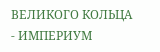ВЕЛИКОГО КОЛЬЦА - ИМПЕРИУМ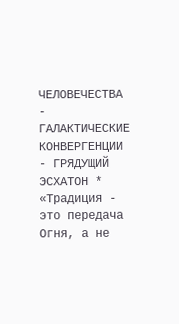ЧЕЛОВЕЧЕСТВА - ГАЛАКТИЧЕСКИЕ КОНВЕРГЕНЦИИ - ГРЯДУЩИЙ ЭСХАТОН *
«Традиция - это передача Огня, а не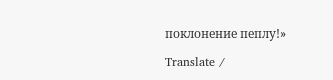поклонение пеплу!»

Translate /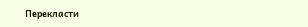Перекласти